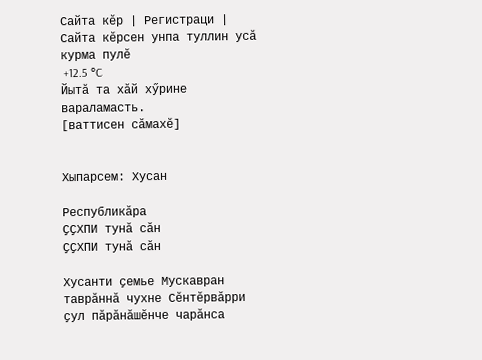Сайта кӗр | Регистраци | Сайта кӗрсен унпа туллин усӑ курма пулӗ
 +12.5 °C
Йытӑ та хӑй хӳрине вараламасть.
[ваттисен сӑмахӗ]


Хыпарсем: Хусан

Республикӑра
ҪҪХПИ тунӑ сӑн
ҪҪХПИ тунӑ сӑн

Хусанти ҫемье Мускавран таврӑннӑ чухне Сӗнтӗрвӑрри ҫул пӑрӑнӑшӗнче чарӑнса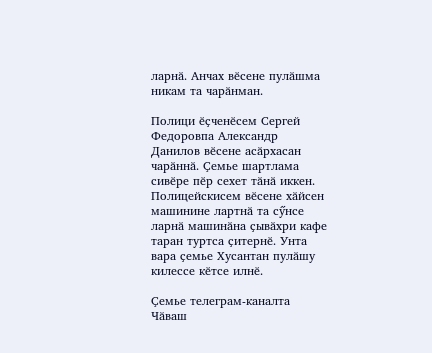ларнӑ. Анчах вӗсене пулӑшма никам та чарӑнман.

Полици ӗҫченӗсем Сергей Федоровпа Александр Данилов вӗсене асӑрхасан чарӑннӑ. Ҫемье шартлама сивӗре пӗр сехет тӑнӑ иккен. Полицейскисем вӗсене хӑйсен машинине лартнӑ та сӳнсе ларнӑ машинӑна ҫывӑхри кафе таран туртса ҫитернӗ. Унта вара ҫемье Хусантан пулӑшу килессе кӗтсе илнӗ.

Ҫемье телеграм-каналта Чӑваш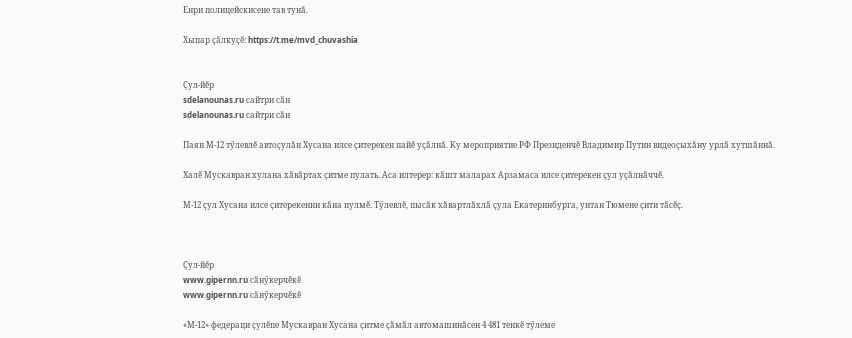Енри полицейскисене тав тунӑ.

Хыпар ҫӑлкуҫӗ: https://t.me/mvd_chuvashia


Ҫул-йӗр
sdelanounas.ru сайтри сӑн
sdelanounas.ru сайтри сӑн

Паян М-12 тӳлевлӗ автоҫулӑн Хусана илсе ҫитерекен пайӗ уҫӑлнӑ. Ку мероприятие РФ Президенчӗ Владимир Путин видеоҫыхӑну урлӑ хутшӑннӑ.

Халӗ Мускавран хулана хӑвӑртах ҫитме пулать. Аса илтерер: кӑшт маларах Арзамаса илсе ҫитерекен ҫул уҫӑлнӑччӗ.

М-12 ҫул Хусана илсе ҫитерекенни кӑна пулмӗ. Тӳлевлӗ, пысӑк хӑвартлӑхлӑ ҫула Екатеринбурга, унтан Тюмене ҫити тӑсӗҫ.



Ҫул-йӗр
www.gipernn.ru сӑнӳкерчӗкӗ
www.gipernn.ru сӑнӳкерчӗкӗ

«М-12» федераци ҫулӗпе Мускавран Хусана ҫитме ҫӑмӑл автомашинӑсен 4 481 тенкӗ тӳлеме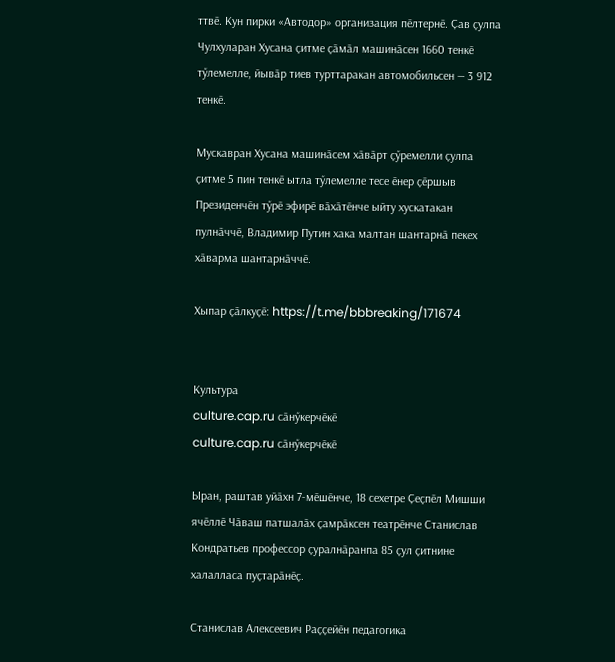ттвӗ. Кун пирки «Автодор» организация пӗлтернӗ. Ҫав ҫулпа Чулхуларан Хусана ҫитме ҫӑмӑл машинӑсен 1660 тенкӗ тӳлемелле, йывӑр тиев турттаракан автомобильсен — 3 912 тенкӗ.

Мускавран Хусана машинӑсем хӑвӑрт ҫӳремелли ҫулпа ҫитме 5 пин тенкӗ ытла тӳлемелле тесе ӗнер ҫӗршыв Президенчӗн тӳрӗ эфирӗ вӑхӑтӗнче ыйту хускатакан пулнӑччӗ, Владимир Путин хака малтан шантарнӑ пекех хӑварма шантарнӑччӗ.

Хыпар ҫӑлкуҫӗ: https://t.me/bbbreaking/171674


Культура
culture.cap.ru сӑнӳкерчӗкӗ
culture.cap.ru сӑнӳкерчӗкӗ

Ыран, раштав уйӑхн 7-мӗшӗнче, 18 сехетре Ҫеҫпӗл Мишши ячӗллӗ Чӑваш патшалӑх ҫамрӑксен театрӗнче Станислав Кондратьев профессор ҫуралнӑранпа 85 ҫул ҫитнине халалласа пуҫтарӑнӗҫ.

Станислав Алексеевич Раҫҫейӗн педагогика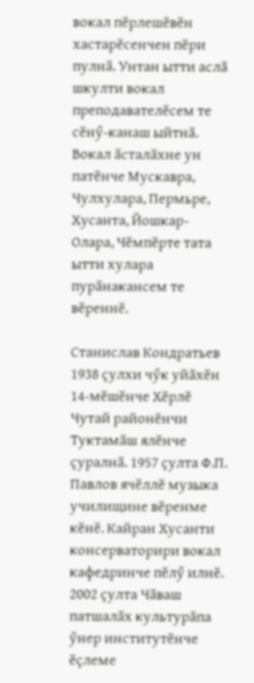вокал пӗрлешӗвӗн хастарӗсенчен пӗри пулнӑ. Унтан ытти аслӑ шкулти вокал преподавателӗсем те сӗнӳ-канаш ыйтнӑ. Вокал ӑсталӑхне ун патӗнче Мускавра, Чулхулара, Пермьре, Хусанта, Йошкар-Олара, Чӗмпӗрте тата ытти хулара пурӑнакансем те вӗреннӗ.

Станислав Кондратьев 1938 ҫулхи чӳк уйӑхӗн 14-мӗшӗнче Хӗрлӗ Чутай районӗнчи Туктамӑш ялӗнче ҫуралнӑ. 1957 ҫулта Ф.П. Павлов ячӗллӗ музыка училищине вӗренме кӗнӗ. Кайран Хусанти консерваторири вокал кафедринче пӗлӳ илнӗ. 2002 ҫулта Чӑваш патшалӑх культурӑпа ӳнер институтӗнче ӗҫлеме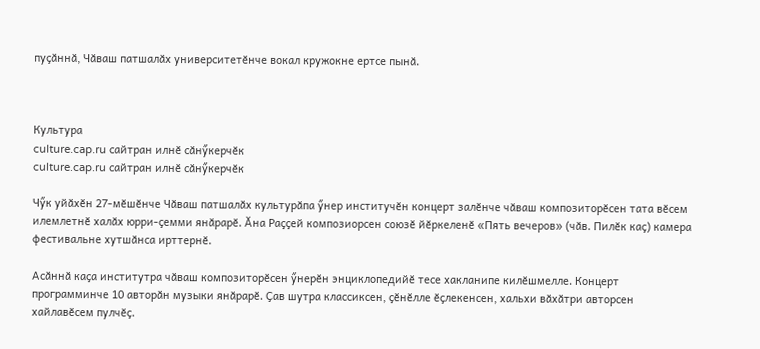пуҫӑннӑ, Чӑваш патшалӑх университетӗнче вокал кружокне ертсе пынӑ.



Культура
culture.cap.ru сайтран илнӗ сӑнӳкерчӗк
culture.cap.ru сайтран илнӗ сӑнӳкерчӗк

Чӳк уйӑхӗн 27-мӗшӗнче Чӑваш патшалӑх культурӑпа ӳнер институчӗн концерт залӗнче чӑваш композиторӗсен тата вӗсем илемлетнӗ халӑх юрри-ҫемми янӑрарӗ. Ӑна Раҫҫей композиорсен союзӗ йӗркеленӗ «Пять вечеров» (чӑв. Пилӗк каҫ) камера фестивальне хутшӑнса ирттернӗ.

Асӑннӑ каҫа институтра чӑваш композиторӗсен ӳнерӗн энциклопедийӗ тесе хакланипе килӗшмелле. Концерт программинче 10 авторӑн музыки янӑрарӗ. Ҫав шутра классиксен, ҫӗнӗлле ӗҫлекенсен, хальхи вӑхӑтри авторсен хайлавӗсем пулчӗҫ.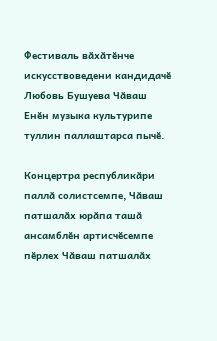Фестиваль вӑхӑтӗнче искусствоведени кандидачӗ Любовь Бушуева Чӑваш Енӗн музыка культурипе туллин паллаштарса пычӗ.

Концертра республикӑри паллӑ солистсемпе, Чӑваш патшалӑх юрӑпа ташӑ ансамблӗн артисчӗсемпе пӗрлех Чӑваш патшалӑх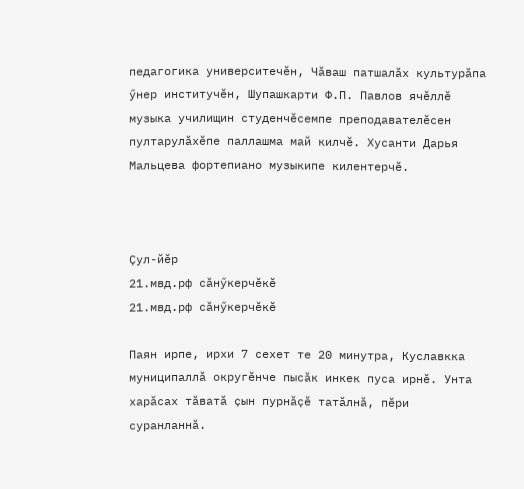педагогика университечӗн, Чӑваш патшалӑх культурӑпа ӳнер институчӗн, Шупашкарти Ф.П. Павлов ячӗллӗ музыка училищин студенчӗсемпе преподавателӗсен пултарулӑхӗпе паллашма май килчӗ. Хусанти Дарья Мальцева фортепиано музыкипе килентерчӗ.



Ҫул-йӗр
21.мвд.рф сӑнӳкерчӗкӗ
21.мвд.рф сӑнӳкерчӗкӗ

Паян ирпе, ирхи 7 сехет те 20 минутра, Куславкка муниципаллӑ округӗнче пысӑк инкек пуса ирнӗ. Унта харӑсах тӑватӑ ҫын пурнӑҫӗ татӑлнӑ, пӗри суранланнӑ.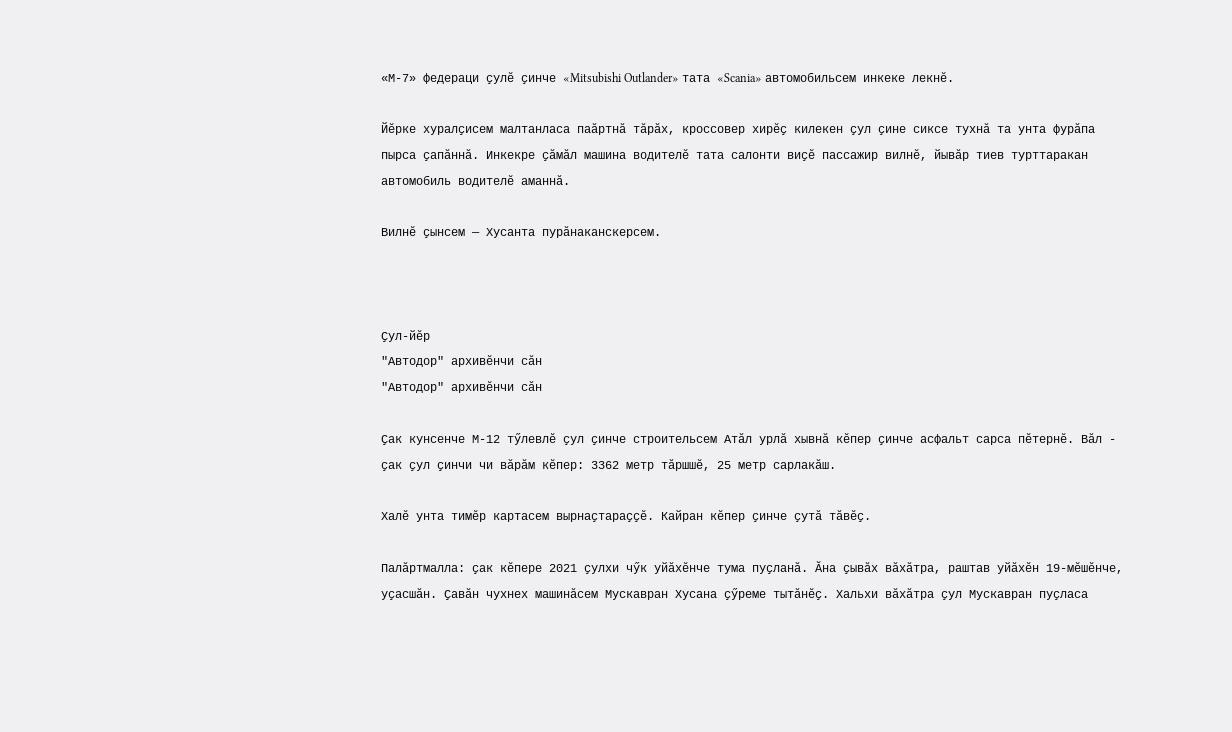«М-7» федераци ҫулӗ ҫинче «Mitsubishi Outlander» тата «Scania» автомобильсем инкеке лекнӗ.

Йӗрке хуралҫисем малтанласа паӑртнӑ тӑрӑх, кроссовер хирӗҫ килекен ҫул ҫине сиксе тухнӑ та унта фурӑпа пырса ҫапӑннӑ. Инкекре ҫӑмӑл машина водителӗ тата салонти виҫӗ пассажир вилнӗ, йывӑр тиев турттаракан автомобиль водителӗ аманнӑ.

Вилнӗ ҫынсем — Хусанта пурӑнаканскерсем.



Ҫул-йӗр
"Автодор" архивӗнчи сӑн
"Автодор" архивӗнчи сӑн

Ҫак кунсенче М-12 тӳлевлӗ ҫул ҫинче строительсем Атӑл урлӑ хывнӑ кӗпер ҫинче асфальт сарса пӗтернӗ. Вӑл - ҫак ҫул ҫинчи чи вӑрӑм кӗпер: 3362 метр тӑршшӗ, 25 метр сарлакӑш.

Халӗ унта тимӗр картасем вырнаҫтараҫҫӗ. Кайран кӗпер ҫинче ҫутӑ тӑвӗҫ.

Палӑртмалла: ҫак кӗпере 2021 ҫулхи чӳк уйӑхӗнче тума пуҫланӑ. Ӑна ҫывӑх вӑхӑтра, раштав уйӑхӗн 19-мӗшӗнче, уҫасшӑн. Ҫавӑн чухнех машинӑсем Мускавран Хусана ҫӳреме тытӑнӗҫ. Хальхи вӑхӑтра ҫул Мускавран пуҫласа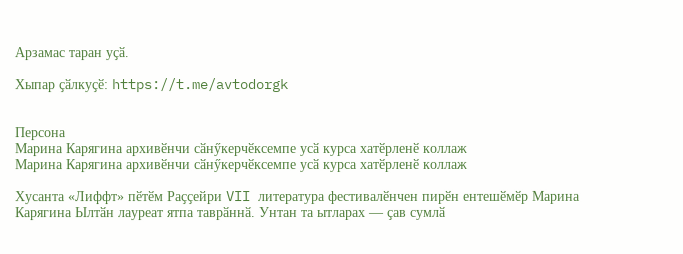Арзамас таран уҫӑ.

Хыпар ҫӑлкуҫӗ: https://t.me/avtodorgk


Персона
Марина Карягина архивӗнчи сӑнӳкерчӗксемпе усӑ курса хатӗрленӗ коллаж
Марина Карягина архивӗнчи сӑнӳкерчӗксемпе усӑ курса хатӗрленӗ коллаж

Хусанта «Лиффт» пӗтӗм Раҫҫейри VII литература фестивалӗнчен пирӗн ентешӗмӗр Марина Карягина Ылтӑн лауреат ятпа таврӑннӑ. Унтан та ытларах — ҫав сумлӑ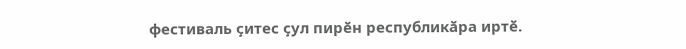фестиваль ҫитес ҫул пирӗн республикӑра иртӗ.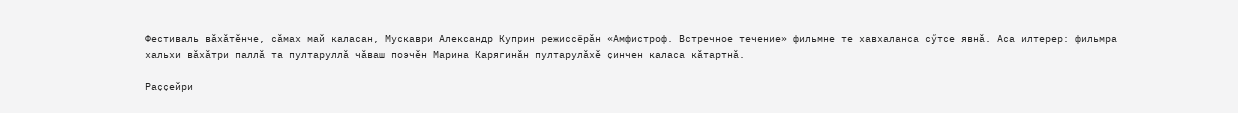Фестиваль вӑхӑтӗнче, сӑмах май каласан, Мускаври Александр Куприн режиссёрӑн «Амфистроф. Встречное течение» фильмне те хавхаланса сӳтсе явнӑ. Аса илтерер: фильмра хальхи вӑхӑтри паллӑ та пултаруллӑ чӑваш поэчӗн Марина Карягинӑн пултарулӑхӗ ҫинчен каласа кӑтартнӑ.

Раҫҫейри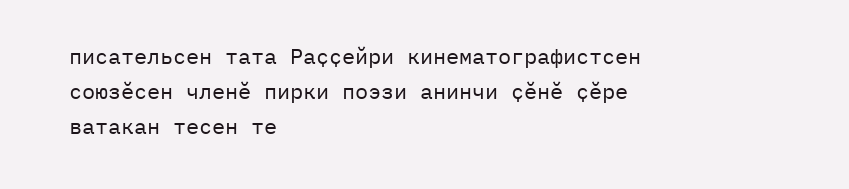писательсен тата Раҫҫейри кинематографистсен союзӗсен членӗ пирки поэзи анинчи ҫӗнӗ ҫӗре ватакан тесен те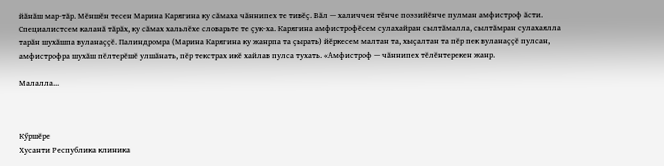йӑнӑш мар-тӑр. Мӗншӗн тесен Марина Карягина ку сӑмаха чӑннипех те тивӗҫ. Вӑл — халиччен тӗнче поэзийӗнче пулман амфистроф ӑсти. Специалистсем каланӑ тӑрӑх, ку сӑмах хальлӗхе словарьте те ҫук-ха. Карягина амфистрофӗсем сулахайран сылтӑмалла, сылтӑмран сулахаялла тарӑн шухӑшпа вуланаҫҫӗ. Палиндромра (Марина Карягина ку жанрпа та ҫырать) йӗркесем малтан та, хыҫалтан та пӗр пек вуланаҫҫӗ пулсан, амфистрофра шухӑш пӗлтерӗшӗ улшӑнать, пӗр текстрах икӗ хайлав пулса тухать. «Амфистроф — чӑннипех тӗлӗнтерекен жанр.

Малалла...



Кӳршӗре
Хусанти Республика клиника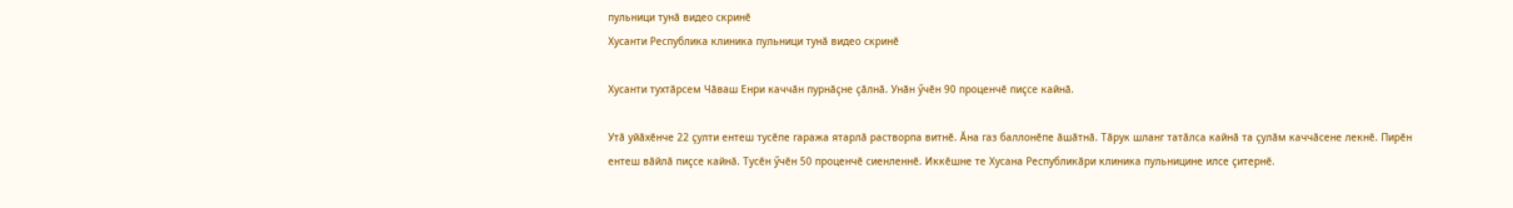пульници тунӑ видео скринӗ
Хусанти Республика клиника пульници тунӑ видео скринӗ

Хусанти тухтӑрсем Чӑваш Енри каччӑн пурнӑҫне ҫӑлнӑ. Унӑн ӳчӗн 90 проценчӗ пиҫсе кайнӑ.

Утӑ уйӑхӗнче 22 ҫулти ентеш тусӗпе гаража ятарлӑ растворпа витнӗ. Ӑна газ баллонӗпе ӑшӑтнӑ. Тӑрук шланг татӑлса кайнӑ та ҫулӑм каччӑсене лекнӗ. Пирӗн ентеш вӑйлӑ пиҫсе кайнӑ. Тусӗн ӳчӗн 50 проценчӗ сиенленнӗ. Иккӗшне те Хусана Республикӑри клиника пульницине илсе ҫитернӗ.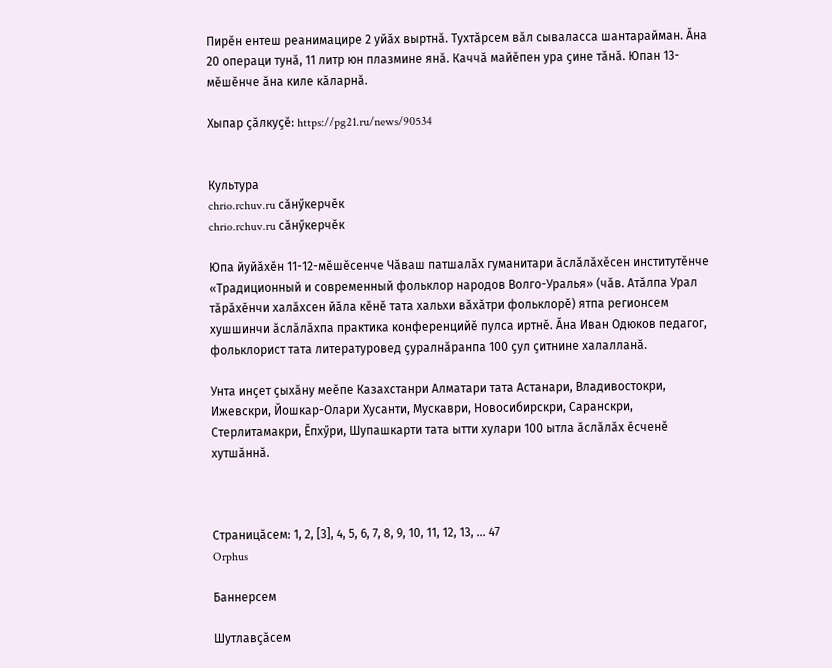Пирӗн ентеш реанимацире 2 уйӑх выртнӑ. Тухтӑрсем вӑл сываласса шантарайман. Ӑна 20 операци тунӑ, 11 литр юн плазмине янӑ. Каччӑ майӗпен ура ҫине тӑнӑ. Юпан 13-мӗшӗнче ӑна киле кӑларнӑ.

Хыпар ҫӑлкуҫӗ: https://pg21.ru/news/90534


Культура
chrio.rchuv.ru сӑнӳкерчӗк
chrio.rchuv.ru сӑнӳкерчӗк

Юпа йуйӑхӗн 11-12-мӗшӗсенче Чӑваш патшалӑх гуманитари ӑслӑлӑхӗсен институтӗнче «Традиционный и современный фольклор народов Волго-Уралья» (чӑв. Атӑлпа Урал тӑрӑхӗнчи халӑхсен йӑла кӗнӗ тата хальхи вӑхӑтри фольклорӗ) ятпа регионсем хушшинчи ӑслӑлӑхпа практика конференцийӗ пулса иртнӗ. Ӑна Иван Одюков педагог, фольклорист тата литературовед ҫуралнӑранпа 100 ҫул ҫитнине халалланӑ.

Унта инҫет ҫыхӑну меӗпе Казахстанри Алматари тата Астанари, Владивостокри, Ижевскри, Йошкар-Олари Хусанти, Мускаври, Новосибирскри, Саранскри, Стерлитамакри, Ӗпхӳри, Шупашкарти тата ытти хулари 100 ытла ӑслӑлӑх ӗсченӗ хутшӑннӑ.



Страницӑсем: 1, 2, [3], 4, 5, 6, 7, 8, 9, 10, 11, 12, 13, ... 47
Orphus

Баннерсем

Шутлавҫӑсем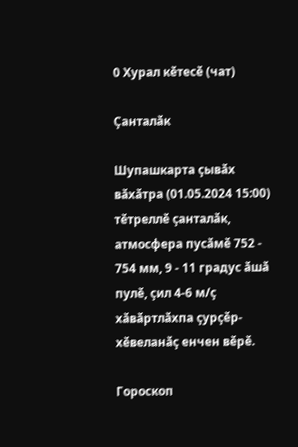0 Хурал кӗтесӗ (чат)

Ҫанталӑк

Шупашкарта ҫывӑх вӑхӑтра (01.05.2024 15:00) тӗтреллӗ ҫанталӑк, атмосфера пусӑмӗ 752 - 754 мм, 9 - 11 градус ӑшӑ пулӗ, ҫил 4-6 м/ҫ хӑвӑртлӑхпа ҫурҫӗр-хӗвеланӑҫ енчен вӗрӗ.

Гороскоп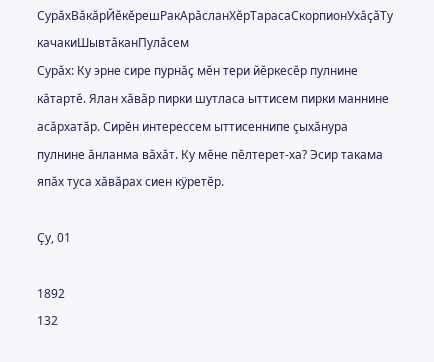СурӑхВӑкӑрЙӗкӗрешРакАрӑсланХӗрТарасаСкорпионУхӑҫӑТу качакиШывтӑканПулӑсем
Сурӑх: Ку эрне сире пурнăç мĕн тери йĕркесĕр пулнине кăтартĕ. Ялан хăвăр пирки шутласа ыттисем пирки маннине асăрхатăр. Сирĕн интерессем ыттисеннипе çыхăнура пулнине ăнланма вăхăт. Ку мĕне пĕлтерет-ха? Эсир такама япăх туса хăвăрах сиен кÿретĕр.

Ҫу, 01

1892
132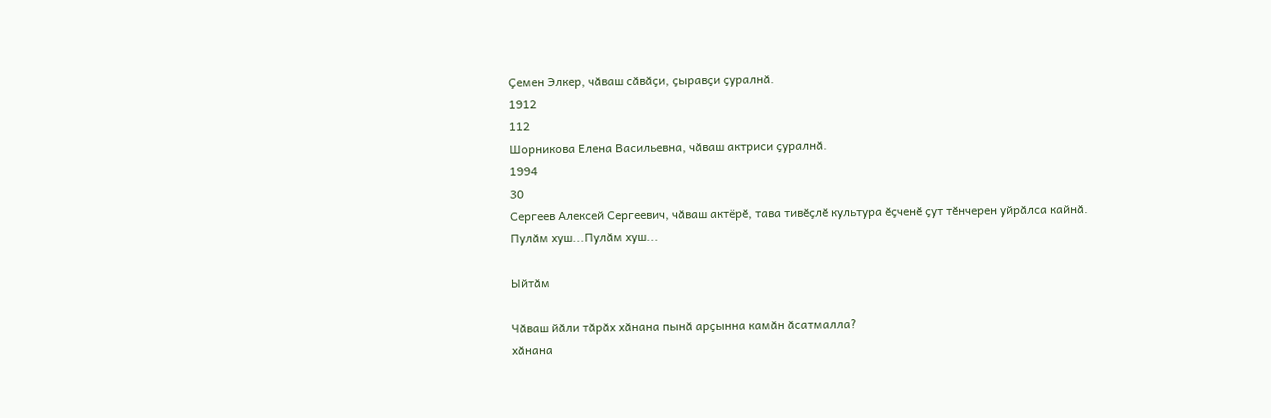Ҫемен Элкер, чӑваш сӑвӑҫи, ҫыравҫи ҫуралнӑ.
1912
112
Шорникова Елена Васильевна, чӑваш актриси ҫуралнӑ.
1994
30
Сергеев Алексей Сергеевич, чӑваш актёрӗ, тава тивӗҫлӗ культура ӗҫченӗ ҫут тӗнчерен уйрӑлса кайнӑ.
Пулӑм хуш...Пулӑм хуш...

Ыйтӑм

Чӑваш йӑли тӑрӑх хӑнана пынӑ арҫынна камӑн ӑсатмалла?
хӑнана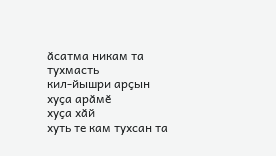ӑсатма никам та тухмасть
кил-йышри арҫын
хуҫа арӑмӗ
хуҫа хӑй
хуть те кам тухсан та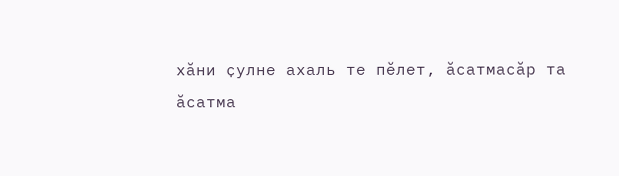хӑни ҫулне ахаль те пӗлет, ӑсатмасӑр та
ӑсатма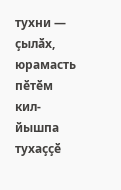тухни — ҫылӑх, юрамасть
пӗтӗм кил-йышпа тухаҫҫӗ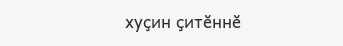хуҫин ҫитӗннӗ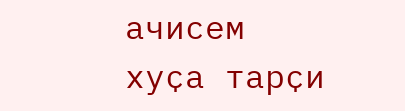ачисем
хуҫа тарҫи